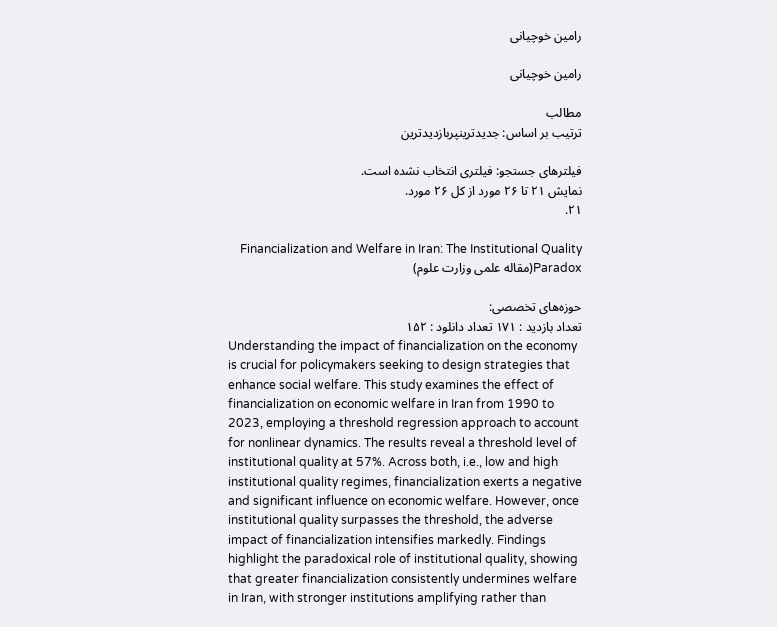رامین خوچیانی

رامین خوچیانی

مطالب
ترتیب بر اساس: جدیدترینپربازدیدترین

فیلترهای جستجو: فیلتری انتخاب نشده است.
نمایش ۲۱ تا ۲۶ مورد از کل ۲۶ مورد.
۲۱.

Financialization and Welfare in Iran: The Institutional Quality Paradox(مقاله علمی وزارت علوم)

حوزه‌های تخصصی:
تعداد بازدید : ۱۷۱ تعداد دانلود : ۱۵۲
Understanding the impact of financialization on the economy is crucial for policymakers seeking to design strategies that enhance social welfare. This study examines the effect of financialization on economic welfare in Iran from 1990 to 2023, employing a threshold regression approach to account for nonlinear dynamics. The results reveal a threshold level of institutional quality at 57%. Across both, i.e., low and high institutional quality regimes, financialization exerts a negative and significant influence on economic welfare. However, once institutional quality surpasses the threshold, the adverse impact of financialization intensifies markedly. Findings highlight the paradoxical role of institutional quality, showing that greater financialization consistently undermines welfare in Iran, with stronger institutions amplifying rather than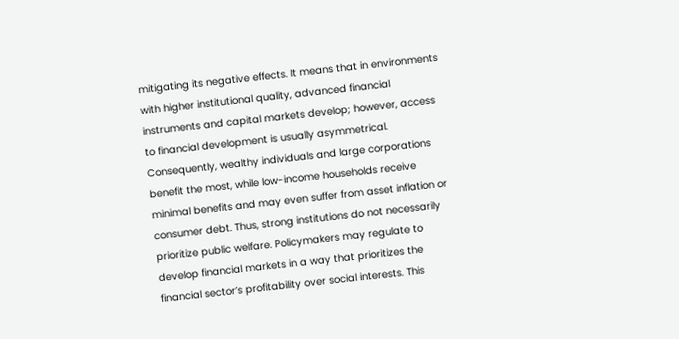mitigating its negative effects. It means that in environments with higher institutional quality, advanced financial instruments and capital markets develop; however, access to financial development is usually asymmetrical. Consequently, wealthy individuals and large corporations benefit the most, while low-income households receive minimal benefits and may even suffer from asset inflation or consumer debt. Thus, strong institutions do not necessarily prioritize public welfare. Policymakers may regulate to develop financial markets in a way that prioritizes the financial sector’s profitability over social interests. This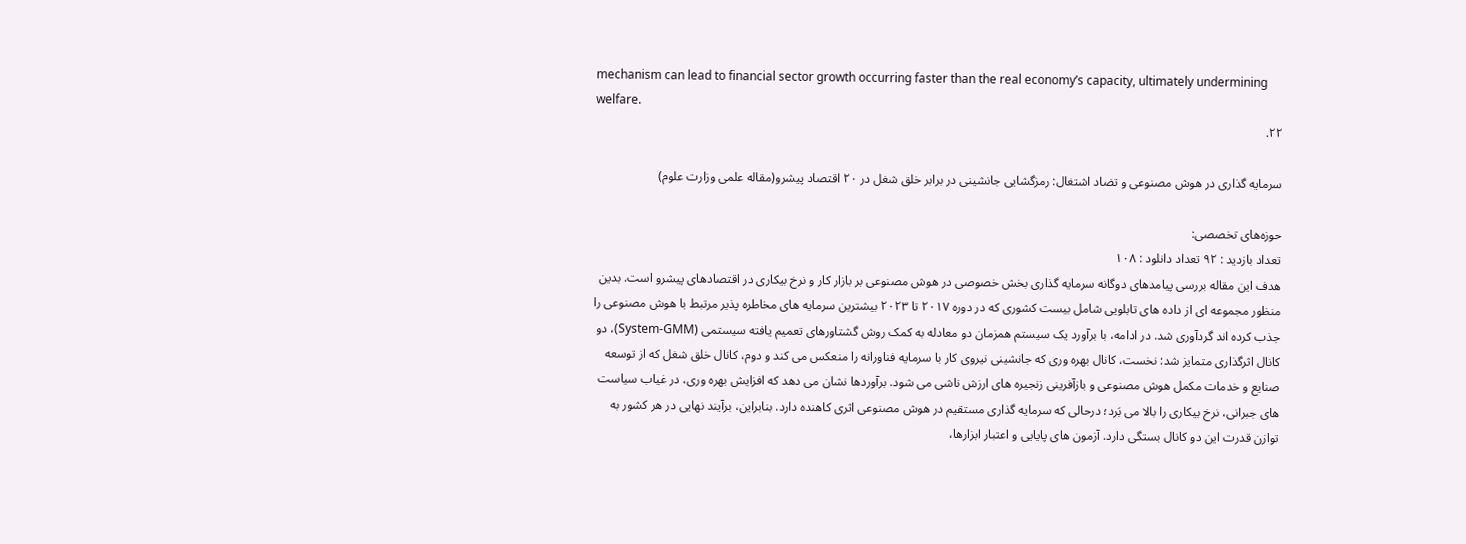mechanism can lead to financial sector growth occurring faster than the real economy’s capacity, ultimately undermining welfare.
۲۲.

سرمایه گذاری در هوش مصنوعی و تضاد اشتغال: رمزگشایی جانشینی در برابر خلق شغل در ۲۰ اقتصاد پیشرو(مقاله علمی وزارت علوم)

حوزه‌های تخصصی:
تعداد بازدید : ۹۲ تعداد دانلود : ۱۰۸
هدف این مقاله بررسی پیامدهای دوگانه سرمایه گذاری بخش خصوصی در هوش مصنوعی بر بازار کار و نرخ بیکاری در اقتصادهای پیشرو است. بدین منظور مجموعه ای از داده های تابلویی شامل بیست کشوری که در دوره ۲۰۱۷ تا ۲۰۲۳ بیشترین سرمایه های مخاطره پذیر مرتبط با هوش مصنوعی را جذب کرده اند گردآوری شد. در ادامه، با برآورد یک سیستم همزمان دو معادله به کمک روش گشتاورهای تعمیم یافته سیستمی (System-GMM)، دو کانال اثرگذاری متمایز شد: نخست، کانال بهره وری که جانشینی نیروی کار با سرمایه فناورانه را منعکس می کند و دوم، کانال خلق شغل که از توسعه صنایع و خدمات مکمل هوش مصنوعی و بازآفرینی زنجیره های ارزش ناشی می شود. برآوردها نشان می دهد که افزایش بهره وری، در غیاب سیاست های جبرانی، نرخ بیکاری را بالا می بَرد؛ درحالی که سرمایه گذاری مستقیم در هوش مصنوعی اثری کاهنده دارد. بنابراین، برآیند نهایی در هر کشور به توازن قدرت این دو کانال بستگی دارد. آزمون های پایایی و اعتبار ابزارها،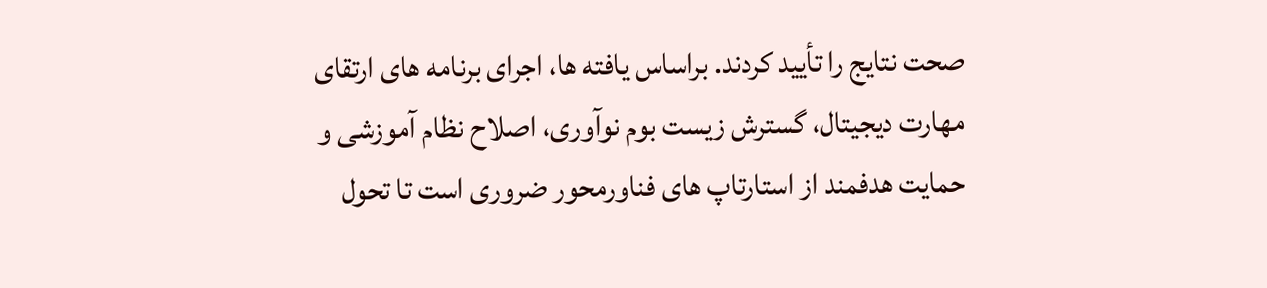صحت نتایج را تأیید کردند. براساس یافته ها، اجرای برنامه های ارتقای مهارت دیجیتال، گسترش زیست بوم نوآوری، اصلاح نظام آموزشی و حمایت هدفمند از استارتاپ های فناورمحور ضروری است تا تحول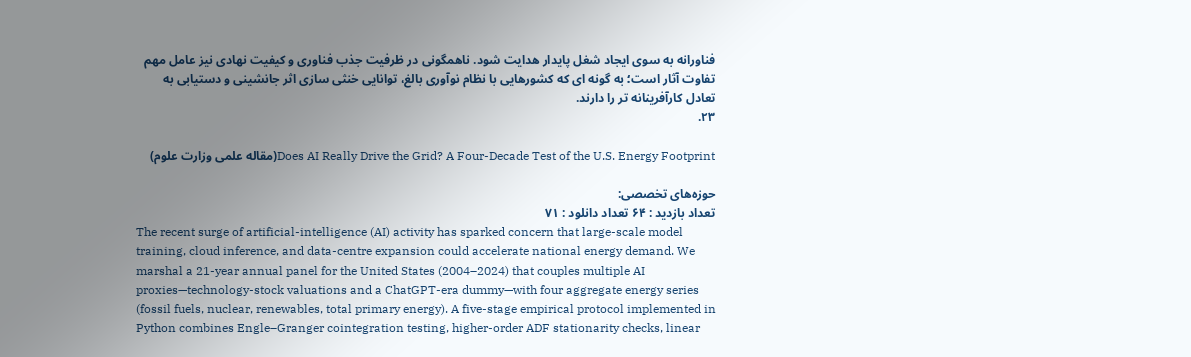فناورانه به سوی ایجاد شغل پایدار هدایت شود. ناهمگونی در ظرفیت جذب فناوری و کیفیت نهادی نیز عامل مهم تفاوت آثار است؛ به گونه ای که کشورهایی با نظام نوآوری بالغ، توانایی خنثی سازی اثر جانشینی و دستیابی به تعادل کارآفرینانه تر را دارند.
۲۳.

Does AI Really Drive the Grid? A Four-Decade Test of the U.S. Energy Footprint(مقاله علمی وزارت علوم)

حوزه‌های تخصصی:
تعداد بازدید : ۶۴ تعداد دانلود : ۷۱
The recent surge of artificial-intelligence (AI) activity has sparked concern that large-scale model training, cloud inference, and data-centre expansion could accelerate national energy demand. We marshal a 21-year annual panel for the United States (2004–2024) that couples multiple AI proxies—technology-stock valuations and a ChatGPT-era dummy—with four aggregate energy series (fossil fuels, nuclear, renewables, total primary energy). A five-stage empirical protocol implemented in Python combines Engle–Granger cointegration testing, higher-order ADF stationarity checks, linear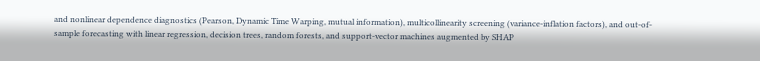and nonlinear dependence diagnostics (Pearson, Dynamic Time Warping, mutual information), multicollinearity screening (variance-inflation factors), and out-of-sample forecasting with linear regression, decision trees, random forests, and support-vector machines augmented by SHAP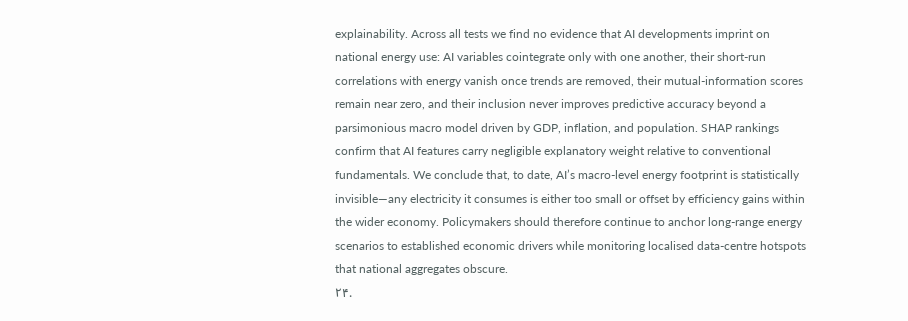explainability. Across all tests we find no evidence that AI developments imprint on national energy use: AI variables cointegrate only with one another, their short-run correlations with energy vanish once trends are removed, their mutual-information scores remain near zero, and their inclusion never improves predictive accuracy beyond a parsimonious macro model driven by GDP, inflation, and population. SHAP rankings confirm that AI features carry negligible explanatory weight relative to conventional fundamentals. We conclude that, to date, AI’s macro-level energy footprint is statistically invisible—any electricity it consumes is either too small or offset by efficiency gains within the wider economy. Policymakers should therefore continue to anchor long-range energy scenarios to established economic drivers while monitoring localised data-centre hotspots that national aggregates obscure.
۲۴.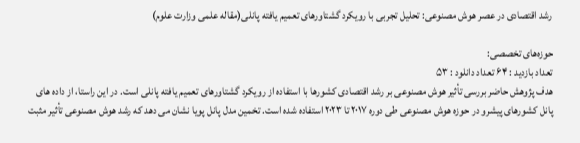رشد اقتصادی در عصر هوش مصنوعی: تحلیل تجربی با رویکرد گشتاورهای تعمیم یافته پانلی(مقاله علمی وزارت علوم)

حوزه‌های تخصصی:
تعداد بازدید : ۶۴ تعداد دانلود : ۵۳
هدف پژوهش حاضر بررسی تأثیر هوش مصنوعی بر رشد اقتصادی کشورها با استفاده از رویکرد گشتاورهای تعمیم یافته پانلی است. در این راستا، از داده های پانل کشورهای پیشرو در حوزه هوش مصنوعی طی دوره ۲۰۱۷ تا ۲۰۲۳ استفاده شده است. تخمین مدل پانل پویا نشان می دهد که رشد هوش مصنوعی تأثیر مثبت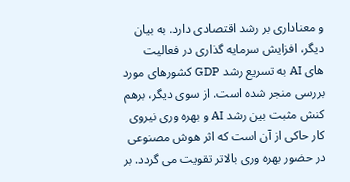و معناداری بر رشد اقتصادی دارد. به بیان دیگر، افزایش سرمایه گذاری در فعالیت های AI به تسریع رشد GDP کشورهای مورد بررسی منجر شده است. از سوی دیگر، برهم کنش مثبت بین رشد AI و بهره وری نیروی کار حاکی از آن است که اثر هوش مصنوعی در حضور بهره وری بالاتر تقویت می گردد. بر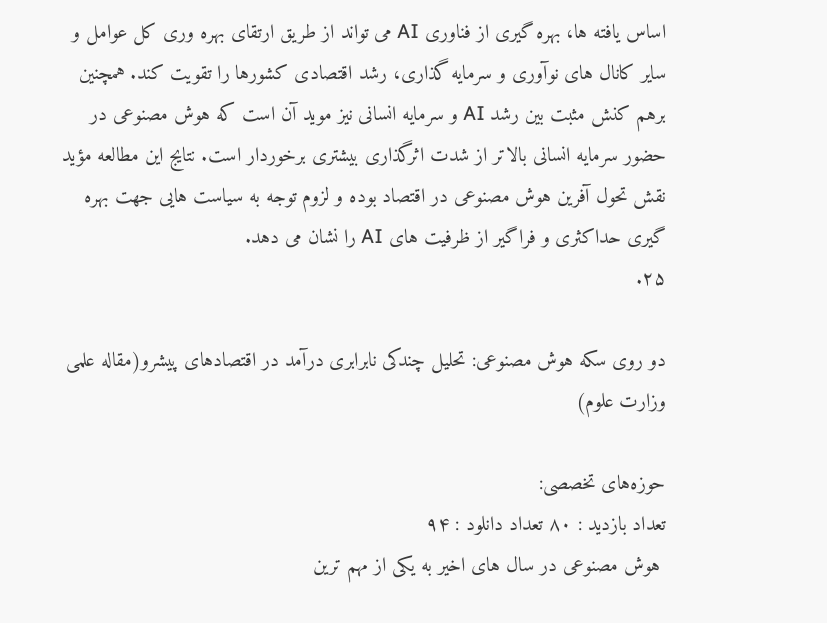اساس یافته ها، بهره گیری از فناوری AI می تواند از طریق ارتقای بهره وری کل عوامل و سایر کانال های نوآوری و سرمایه گذاری، رشد اقتصادی کشورها را تقویت کند. همچنین برهم کنش مثبت بین رشد AI و سرمایه انسانی نیز موید آن است که هوش مصنوعی در حضور سرمایه انسانی بالاتر از شدت اثرگذاری بیشتری برخوردار است. نتایج این مطالعه مؤید نقش تحول آفرین هوش مصنوعی در اقتصاد بوده و لزوم توجه به سیاست هایی جهت بهره گیری حداکثری و فراگیر از ظرفیت های AI را نشان می دهد.
۲۵.

دو روی سکه هوش مصنوعی: تحلیل چندکی نابرابری درآمد در اقتصادهای پیشرو(مقاله علمی وزارت علوم)

حوزه‌های تخصصی:
تعداد بازدید : ۸۰ تعداد دانلود : ۹۴
 هوش مصنوعی در سال های اخیر به یکی از مهم ترین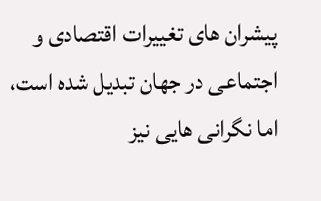پیشران های تغییرات اقتصادی و اجتماعی در جهان تبدیل شده است، اما نگرانی هایی نیز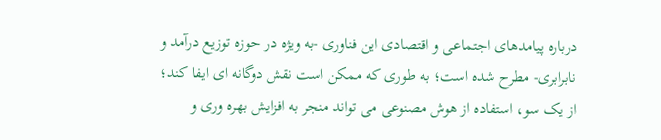درباره پیامدهای اجتماعی و اقتصادی این فناوری -به ویژه در حوزه توزیع درآمد و نابرابری- مطرح شده است؛ به طوری که ممکن است نقش دوگانه ای ایفا کند؛ از یک سو، استفاده از هوش مصنوعی می تواند منجر به افزایش بهره وری و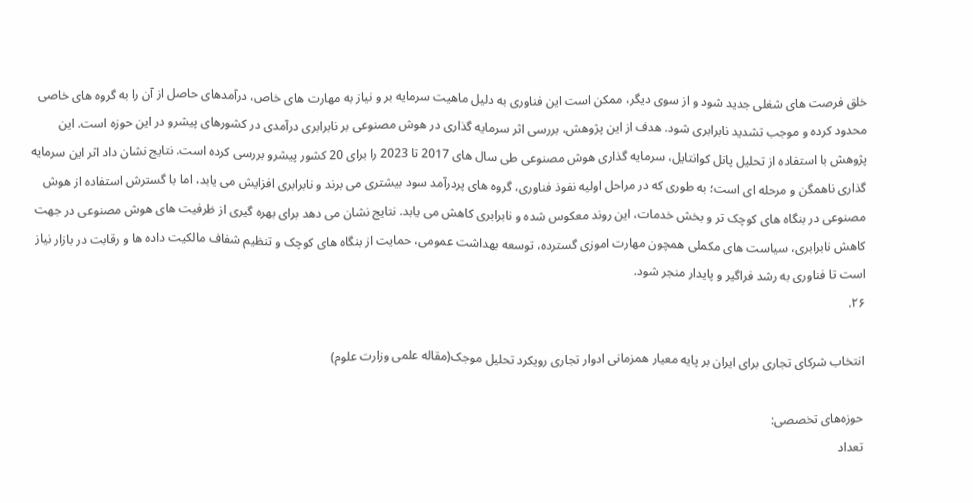خلق فرصت های شغلی جدید شود و از سوی دیگر، ممکن است این فناوری به دلیل ماهیت سرمایه بر و نیاز به مهارت های خاص، درآمدهای حاصل از آن را به گروه های خاصی محدود کرده و موجب تشدید نابرابری شود. هدف از این پژوهش، بررسی اثر سرمایه گذاری در هوش مصنوعی بر نابرابری درآمدی در کشورهای پیشرو در این حوزه است. این پژوهش با استفاده از تحلیل پانل کوانتایل، سرمایه گذاری هوش مصنوعی طی سال های 2017 تا 2023 را برای 20 کشور پیشرو بررسی کرده است. نتایج نشان داد اثر این سرمایه گذاری ناهمگن و مرحله ای است؛ به طوری که در مراحل اولیه نفوذ فناوری، گروه های پردرآمد سود بیشتری می برند و نابرابری افزایش می یابد، اما با گسترش استفاده از هوش مصنوعی در بنگاه های کوچک تر و بخش خدمات، این روند معکوس شده و نابرابری کاهش می یابد. نتایج نشان می دهد برای بهره گیری از ظرفیت های هوش مصنوعی در جهت کاهش نابرابری، سیاست های مکملی همچون مهارت اموزی گسترده، توسعه بهداشت عمومی، حمایت از بنگاه های کوچک و تنظیم شفاف مالکیت داده ها و رقابت در بازار نیاز است تا فناوری به رشد فراگیر و پایدار منجر شود.
۲۶.

انتخاب شرکای تجاری برای ایران بر پایه معیار همزمانی ادوار تجاری رویکرد تحلیل موجک(مقاله علمی وزارت علوم)

حوزه‌های تخصصی:
تعداد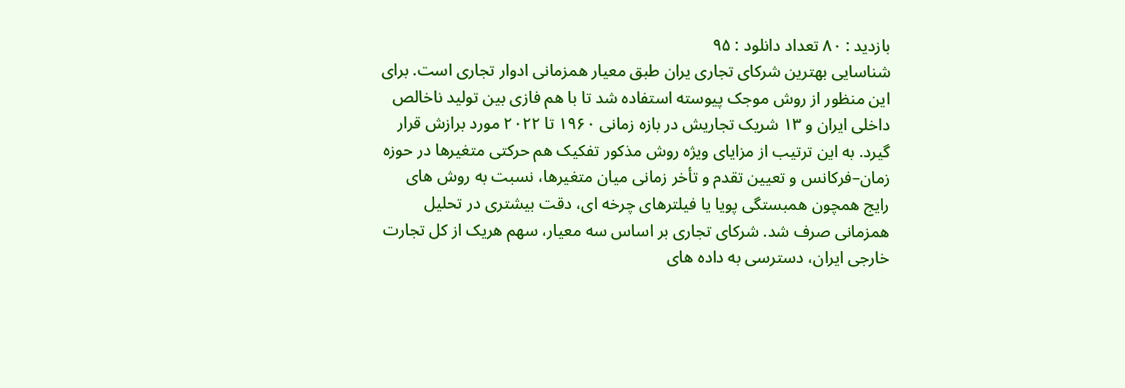بازدید : ۸۰ تعداد دانلود : ۹۵
شناسایی بهترین شرکای تجاری یران طبق معیار همزمانی ادوار تجاری است. برای این منظور از روش موجک پیوسته استفاده شد تا با هم فازی بین تولید ناخالص داخلی ایران و ۱۳ شریک تجاریش در بازه زمانی ۱۹۶۰ تا ۲۰۲۲ مورد برازش قرار گیرد. به این ترتیب از مزایای ویژه روش مذکور تفکیک هم حرکتی متغیرها در حوزه زمان–فرکانس و تعیین تقدم و تأخر زمانی میان متغیرها، نسبت به روش های رایج همچون همبستگی پویا یا فیلترهای چرخه ای، دقت بیشتری در تحلیل همزمانی صرف شد. شرکای تجاری بر اساس سه معیار، سهم هریک از کل تجارت خارجی ایران، دسترسی به داده های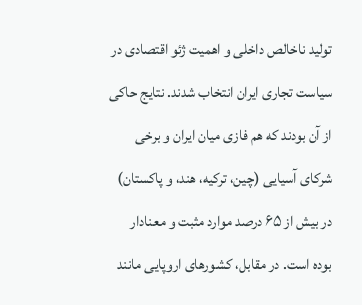تولید ناخالص داخلی و اهمیت ژئو اقتصادی در سیاست تجاری ایران انتخاب شدند. نتایج حاکی از آن بودند که هم فازی میان ایران و برخی شرکای آسیایی (چین، ترکیه، هند، و پاکستان) در بیش از ۶۵ درصد موارد مثبت و معنادار بوده است. در مقابل، کشورهای اروپایی مانند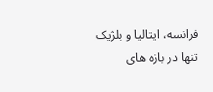فرانسه، ایتالیا و بلژیک تنها در بازه های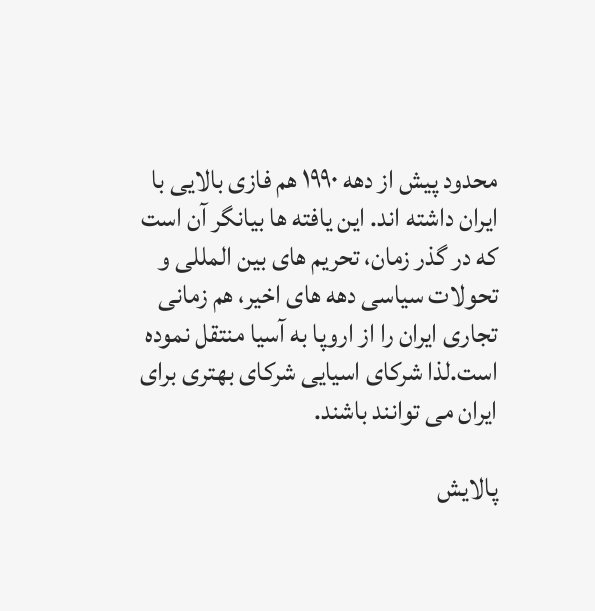محدود پیش از دهه ۱۹۹۰ هم فازی بالایی با ایران داشته اند. این یافته ها بیانگر آن است که در گذر زمان، تحریم های بین المللی و تحولات سیاسی دهه های اخیر، هم زمانی تجاری ایران را از اروپا به آسیا منتقل نموده است.لذا شرکای اسیایی شرکای بهتری برای ایران می توانند باشند.

پالایش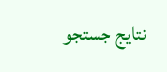نتایج جستجو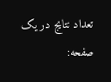تعداد نتایج در یک صفحه: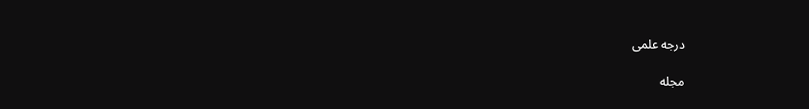درجه علمی

مجله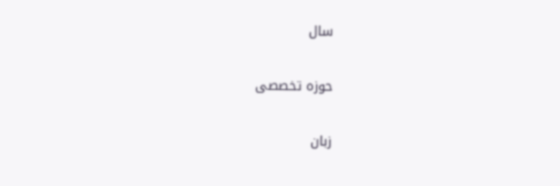سال

حوزه تخصصی

زبان